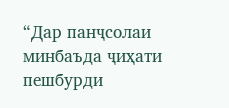“Дар панҷсолаи минбаъда ҷиҳати пешбурди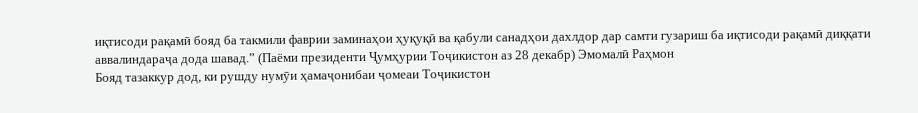иқтисоди рақамӣ бояд ба такмили фаврии заминаҳои ҳуқуқӣ ва қабули санадҳои дахлдор дар самти гузариш ба иқтисоди рақамӣ диққати аввалиндараҷа дода шавад.” (Паёми президенти Ҷумҳурии Тоҷикистон аз 28 декабр) Эмомалӣ Раҳмон
Бояд тазаккур дод, ки рушду нумӯи ҳамаҷонибаи ҷомеаи Тоҷикистон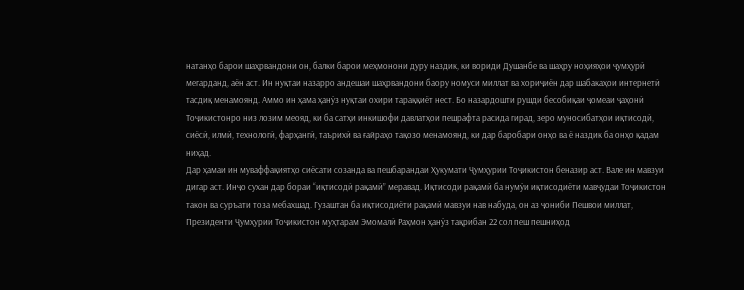натанҳо барои шаҳрвандони он, балки барои меҳмонони дуру наздик, ки вориди Душанбе ва шаҳру ноҳияҳои ҷумҳурӣ мегарданд, аён аст. Ин нуқтаи назарро андешаи шаҳрвандони баору номуси миллат ва хориҷиён дар шабакаҳои интернетӣ тасдиқ менамоянд. Аммо ин ҳама ҳанӯз нуқтаи охири тараққиёт нест. Бо назардошти рушди бесобиқаи ҷомеаи ҷаҳонӣ Тоҷикистонро низ лозим меояд, ки ба сатҳи инкишофи давлатҳои пешрафта расида гирад, зеро муносибатҳои иқтисодӣ, сиёсӣ, илмӣ, технологӣ, фарҳангӣ, таърихӣ ва ғайраҳо тақозо менамоянд, ки дар баробари онҳо ва ё наздик ба онҳо қадам ниҳад.
Дар ҳамаи ин муваффақиятҳо сиёсати созанда ва пешбарандаи Ҳукумати Ҷумҳурии Тоҷикистон беназир аст. Вале ин мавзуи дигар аст. Инҷо сухан дар бораи “иқтисодӣ рақамӣ” меравад. Иқтисоди рақамӣ ба нумӯи иқтисодиёти мавҷудаи Тоҷикистон такон ва суръати тоза мебахшад. Гузаштан ба иқтисодиёти рақамӣ мавзуи нав набуда, он аз ҷониби Пешвои миллат, Президенти Ҷумҳурии Тоҷикистон муҳтарам Эмомалӣ Раҳмон ҳанӯз тақрибан 22 сол пеш пешниҳод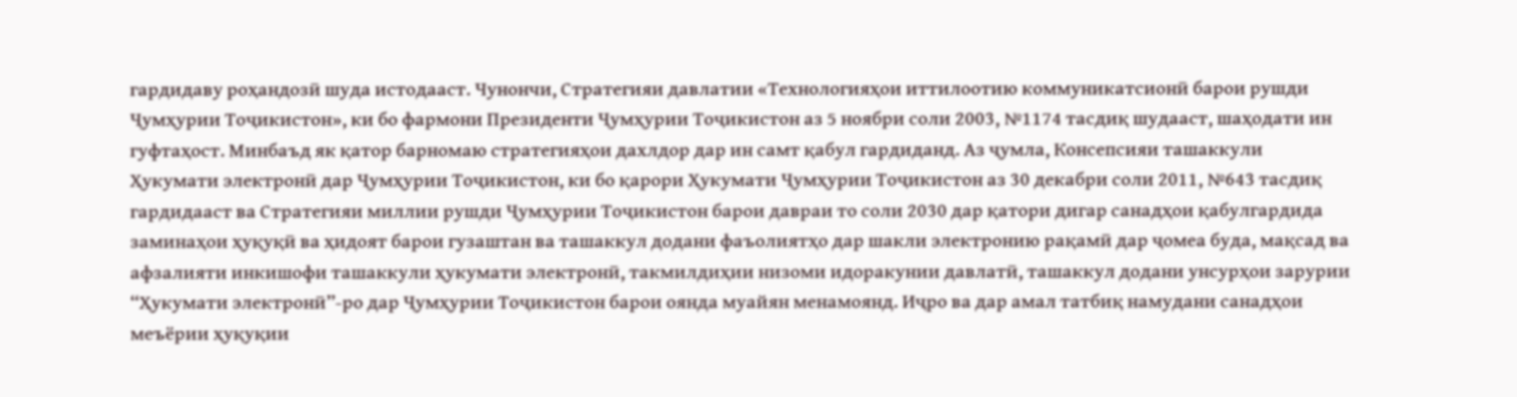гардидаву роҳандозӣ шуда истодааст. Чунончи, Стратегияи давлатии «Технологияҳои иттилоотию коммуникатсионӣ барои рушди Ҷумҳурии Тоҷикистон», ки бо фармони Президенти Ҷумҳурии Тоҷикистон аз 5 ноябри соли 2003, №1174 тасдиқ шудааст, шаҳодати ин гуфтаҳост. Минбаъд як қатор барномаю стратегияҳои дахлдор дар ин самт қабул гардиданд. Аз ҷумла, Консепсияи ташаккули Ҳукумати электронӣ дар Ҷумҳурии Тоҷикистон, ки бо қарори Ҳукумати Ҷумҳурии Тоҷикистон аз 30 декабри соли 2011, №643 тасдиқ гардидааст ва Стратегияи миллии рушди Ҷумҳурии Тоҷикистон барои давраи то соли 2030 дар қатори дигар санадҳои қабулгардида заминаҳои ҳуқуқӣ ва ҳидоят барои гузаштан ва ташаккул додани фаъолиятҳо дар шакли электронию рақамӣ дар ҷомеа буда, мақсад ва афзалияти инкишофи ташаккули ҳукумати электронӣ, такмилдиҳии низоми идоракунии давлатӣ, ташаккул додани унсурҳои зарурии “Ҳукумати электронӣ”-ро дар Ҷумҳурии Тоҷикистон барои оянда муайян менамоянд. Иҷро ва дар амал татбиқ намудани санадҳои меъёрии ҳуқуқии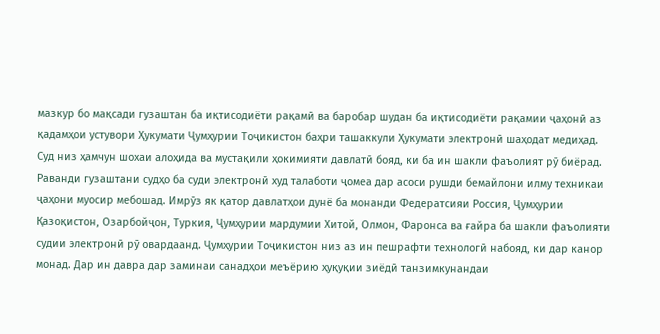мазкур бо мақсади гузаштан ба иқтисодиёти рақамӣ ва баробар шудан ба иқтисодиёти рақамии ҷаҳонӣ аз қадамҳои устувори Ҳукумати Ҷумҳурии Тоҷикистон баҳри ташаккули Ҳукумати электронӣ шаҳодат медиҳад.
Суд низ ҳамчун шохаи алоҳида ва мустақили ҳокимияти давлатӣ бояд, ки ба ин шакли фаъолият рӯ биёрад. Раванди гузаштани судҳо ба суди электронӣ худ талаботи ҷомеа дар асоси рушди бемайлони илму техникаи ҷаҳони муосир мебошад. Имрӯз як қатор давлатҳои дунё ба монанди Федератсияи Россия, Ҷумҳурии Қазоқистон, Озарбойҷон, Туркия, Ҷумҳурии мардумии Хитой, Олмон, Фаронса ва ғайра ба шакли фаъолияти судии электронӣ рӯ овардаанд. Ҷумҳурии Тоҷикистон низ аз ин пешрафти технологӣ набояд, ки дар канор монад. Дар ин давра дар заминаи санадҳои меъёрию ҳуқуқии зиёдӣ танзимкунандаи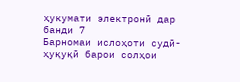ҳукумати электронӣ дар банди 7
Барномаи ислоҳоти судӣ-ҳуқуқӣ барои солҳои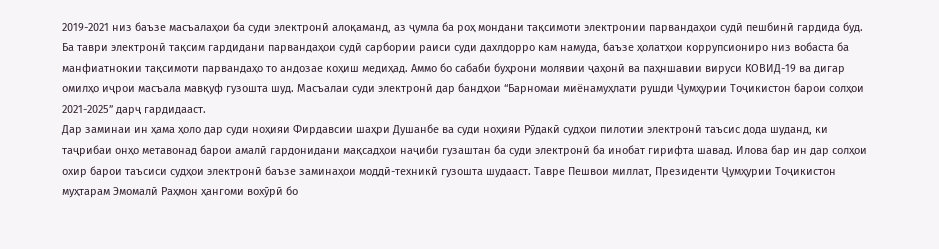2019-2021 низ баъзе масъалаҳои ба суди электронӣ алоқаманд, аз ҷумла ба роҳ мондани тақсимоти электронии парвандаҳои судӣ пешбинӣ гардида буд. Ба таври электронӣ тақсим гардидани парвандаҳои судӣ сарбории раиси суди дахлдорро кам намуда, баъзе ҳолатҳои коррупсиониро низ вобаста ба манфиатнокии тақсимоти парвандаҳо то андозае коҳиш медиҳад. Аммо бо сабаби буҳрони молявии ҷаҳонӣ ва паҳншавии вируси КОВИД-19 ва дигар омилҳо иҷрои масъала мавқуф гузошта шуд. Масъалаи суди электронӣ дар бандҳои “Барномаи миёнамуҳлати рушди Ҷумҳурии Тоҷикистон барои солҳои 2021-2025” дарҷ гардидааст.
Дар заминаи ин ҳама ҳоло дар суди ноҳияи Фирдавсии шаҳри Душанбе ва суди ноҳияи Рӯдакӣ судҳои пилотии электронӣ таъсис дода шуданд, ки таҷрибаи онҳо метавонад барои амалӣ гардонидани мақсадҳои наҷиби гузаштан ба суди электронӣ ба инобат гирифта шавад. Илова бар ин дар солҳои охир барои таъсиси судҳои электронӣ баъзе заминаҳои моддӣ-техникӣ гузошта шудааст. Тавре Пешвои миллат, Президенти Ҷумҳурии Тоҷикистон муҳтарам Эмомалӣ Раҳмон ҳангоми вохӯрӣ бо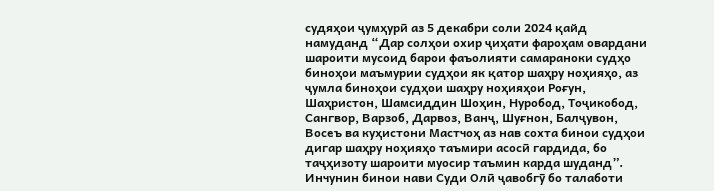судяҳои ҷумҳурӣ аз 5 декабри соли 2024 қайд намуданд “Дар солҳои охир ҷиҳати фароҳам овардани шароити мусоид барои фаъолияти самараноки судҳо биноҳои маъмурии судҳои як қатор шаҳру ноҳияҳо, аз ҷумла биноҳои судҳои шаҳру ноҳияҳои Роғун, Шаҳристон, Шамсиддин Шоҳин, Нуробод, Тоҷикобод, Сангвор, Варзоб, Дарвоз, Ванҷ, Шуғнон, Балҷувон, Восеъ ва куҳистони Мастчоҳ аз нав сохта бинои судҳои дигар шаҳру ноҳияҳо таъмири асосӣ гардида, бо таҷҳизоту шароити муосир таъмин карда шуданд”. Инчунин бинои нави Суди Олӣ ҷавобгӯ бо талаботи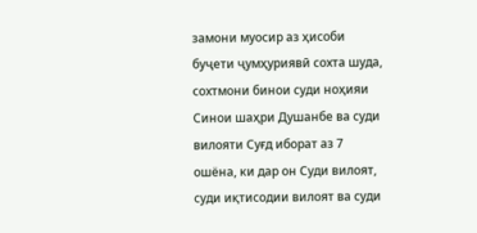замони муосир аз ҳисоби буҷети ҷумҳуриявӣ сохта шуда, сохтмони бинои суди ноҳияи Синои шаҳри Душанбе ва суди вилояти Суғд иборат аз 7 ошёна, ки дар он Суди вилоят, суди иқтисодии вилоят ва суди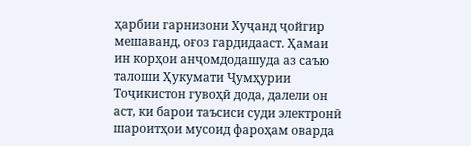ҳарбии гарнизони Хуҷанд ҷойгир мешаванд, оғоз гардидааст. Ҳамаи ин корҳои анҷомдодашуда аз саъю талоши Ҳукумати Ҷумҳурии Тоҷикистон гувоҳӣ дода, далели он аст, ки барои таъсиси суди электронӣ шароитҳои мусоид фароҳам оварда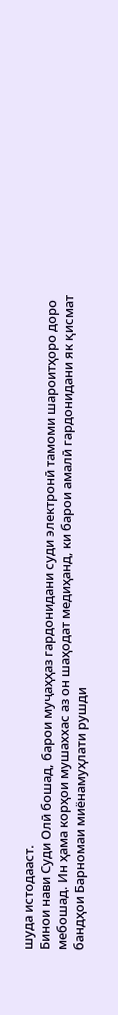шуда истодааст.
Бинои нави Суди Олӣ бошад, барои муҷаҳҳаз гардонидани суди электронӣ тамоми шароитҳоро доро мебошад. Ин ҳама корҳои мушаххас аз он шаҳодат медиҳанд, ки барои амалӣ гардонидани як қисмат бандҳои Барномаи миёнамуҳлати рушди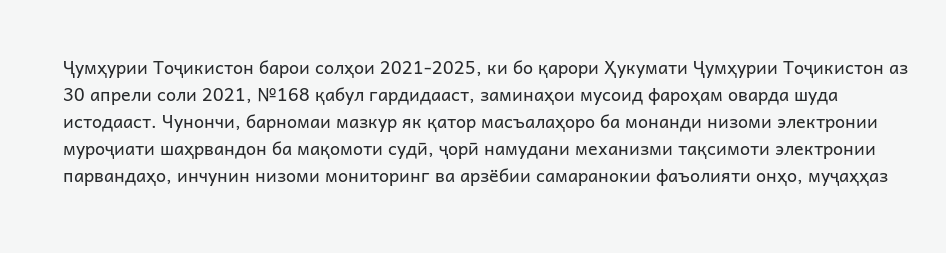Ҷумҳурии Тоҷикистон барои солҳои 2021-2025, ки бо қарори Ҳукумати Ҷумҳурии Тоҷикистон аз 30 апрели соли 2021, №168 қабул гардидааст, заминаҳои мусоид фароҳам оварда шуда истодааст. Чунончи, барномаи мазкур як қатор масъалаҳоро ба монанди низоми электронии муроҷиати шаҳрвандон ба мақомоти судӣ, ҷорӣ намудани механизми тақсимоти электронии парвандаҳо, инчунин низоми мониторинг ва арзёбии самаранокии фаъолияти онҳо, муҷаҳҳаз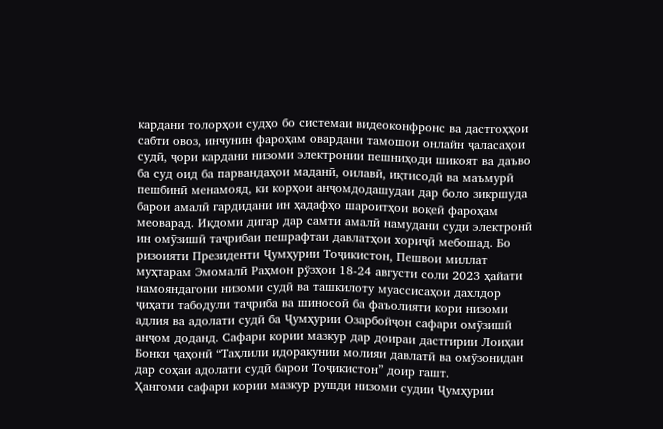кардани толорҳои судҳо бо системаи видеоконфронс ва дастгоҳҳои сабти овоз, инчунин фароҳам овардани тамошои онлайн ҷаласаҳои судӣ, ҷори кардани низоми электронии пешниҳоди шикоят ва даъво ба суд оид ба парвандаҳои маданӣ, оилавӣ, иқтисодӣ ва маъмурӣ пешбинӣ менамояд, ки корҳои анҷомдодашудаи дар боло зикршуда барои амалӣ гардидани ин ҳадафҳо шароитҳои воқеӣ фароҳам меоварад. Иқдоми дигар дар самти амалӣ намудани суди электронӣ ин омӯзишӣ таҷрибаи пешрафтаи давлатҳои хориҷӣ мебошад. Бо ризоияти Президенти Ҷумҳурии Тоҷикистон, Пешвои миллат муҳтарам Эмомалӣ Раҳмон рўзҳои 18-24 августи соли 2023 ҳайати намояндагони низоми судӣ ва ташкилоту муассисаҳои дахлдор ҷиҳати табодули таҷриба ва шиносоӣ ба фаъолияти кори низоми адлия ва адолати судӣ ба Ҷумҳурии Озарбойҷон сафари омӯзишӣ анҷом доданд. Сафари кории мазкур дар доираи дастгирии Лоиҳаи Бонки ҷаҳонӣ “Таҳлили идоракунии молияи давлатӣ ва омӯзонидан дар соҳаи адолати судӣ барои Тоҷикистон” доир гашт.
Ҳангоми сафари кории мазкур рушди низоми судии Ҷумҳурии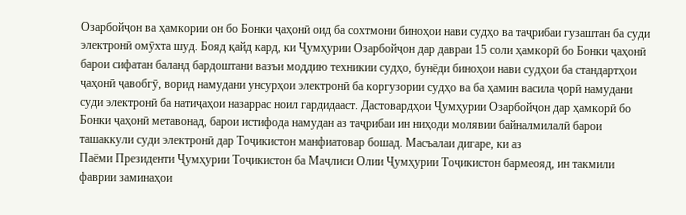Озарбойҷон ва ҳамкории он бо Бонки ҷаҳонӣ оид ба сохтмони биноҳои нави судҳо ва таҷрибаи гузаштан ба суди электронӣ омӯхта шуд. Бояд қайд кард, ки Ҷумҳурии Озарбойҷон дар давраи 15 соли ҳамкорӣ бо Бонки ҷаҳонӣ барои сифатан баланд бардоштани вазъи моддию техникии судҳо, бунёди биноҳои нави судҳои ба стандартҳои ҷаҳонӣ ҷавобгӯ, ворид намудани унсурҳои электронӣ ба коргузории судҳо ва ба ҳамин васила ҷорӣ намудани суди электронӣ ба натиҷаҳои назаррас ноил гардидааст. Дастовардҳои Ҷумҳурии Озарбойҷон дар ҳамкорӣ бо Бонки ҷаҳонӣ метавонад, барои истифода намудан аз таҷрибаи ин ниҳоди молявии байналмилалӣ барои ташаккули суди электронӣ дар Тоҷикистон манфиатовар бошад. Масъалаи дигаре, ки аз
Паёми Президенти Ҷумҳурии Тоҷикистон ба Маҷлиси Олии Ҷумҳурии Тоҷикистон бармеояд, ин такмили фаврии заминаҳои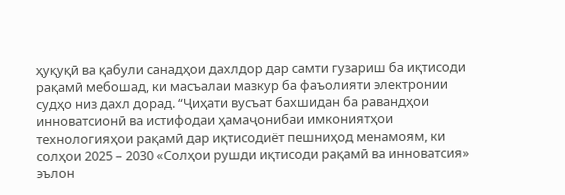ҳуқуқӣ ва қабули санадҳои дахлдор дар самти гузариш ба иқтисоди рақамӣ мебошад, ки масъалаи мазкур ба фаъолияти электронии судҳо низ дахл дорад. “Ҷиҳати вусъат бахшидан ба равандҳои инноватсионӣ ва истифодаи ҳамаҷонибаи имкониятҳои технологияҳои рақамӣ дар иқтисодиёт пешниҳод менамоям, ки солҳои 2025 – 2030 «Солҳои рушди иқтисоди рақамӣ ва инноватсия» эълон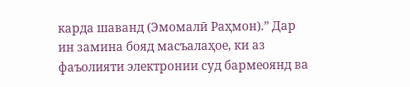карда шаванд (Эмомалӣ Раҳмон).” Дар ин замина бояд масъалаҳое, ки аз фаъолияти электронии суд бармеоянд ва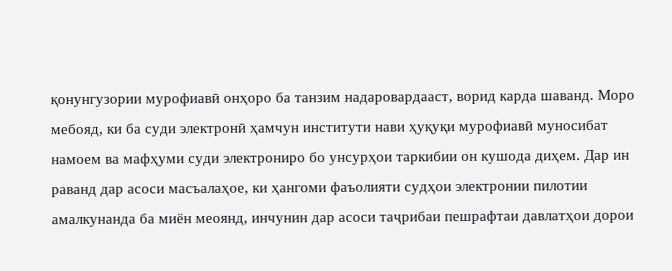қонунгузории мурофиавӣ онҳоро ба танзим надаровардааст, ворид карда шаванд. Моро мебояд, ки ба суди электронӣ ҳамчун институти нави ҳуқуқи мурофиавӣ муносибат намоем ва мафҳуми суди электрониро бо унсурҳои таркибии он кушода диҳем. Дар ин раванд дар асоси масъалаҳое, ки ҳангоми фаъолияти судҳои электронии пилотии амалкунанда ба миён меоянд, инчунин дар асоси таҷрибаи пешрафтаи давлатҳои дорои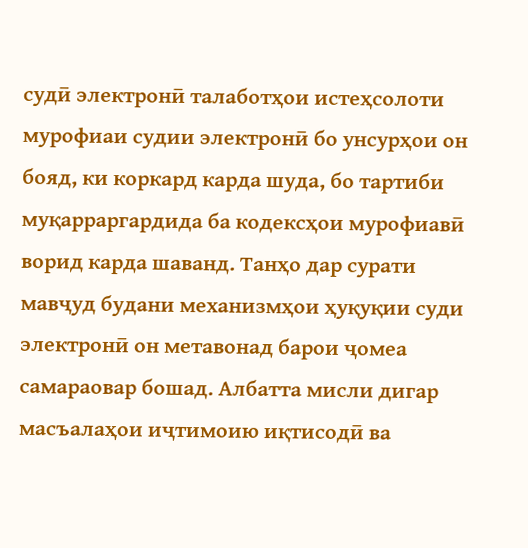судӣ электронӣ талаботҳои истеҳсолоти мурофиаи судии электронӣ бо унсурҳои он бояд, ки коркард карда шуда, бо тартиби муқарраргардида ба кодексҳои мурофиавӣ ворид карда шаванд. Танҳо дар сурати мавҷуд будани механизмҳои ҳуқуқии суди электронӣ он метавонад барои ҷомеа самараовар бошад. Албатта мисли дигар масъалаҳои иҷтимоию иқтисодӣ ва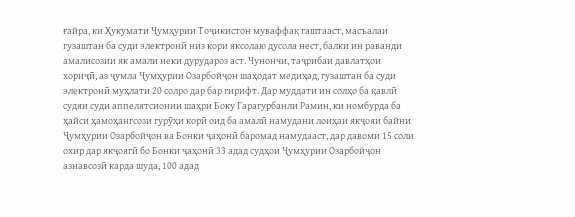ғайра, ки Ҳукумати Ҷумҳурии Тоҷикистон муваффақ гаштааст, масъалаи гузаштан ба суди электронӣ низ кори яксолаю дусола нест, балки ин раванди амалисозии як амали неки дурудароз аст. Чунончи, таҷрибаи давлатҳои хориҷӣ, аз ҷумла Ҷумҳурии Озарбойҷон шаҳодат медиҳад, гузаштан ба суди электронӣ муҳлати 20 солро дар бар гирифт. Дар муддати ин солҳо ба қавлӣ судяи суди аппелятсионии шаҳри Боку Гарагурбанли Рамин, ки номбурда ба ҳайси ҳамоҳангсози гурӯҳи корӣ оид ба амалӣ намудани лоиҳаи якҷояи байни Ҷумҳурии Озарбойҷон ва Бонки ҷаҳонӣ баромад намудааст, дар давоми 15 соли охир дар якҷоягӣ бо Бонки ҷаҳонӣ 33 адад судҳои Ҷумҳурии Озарбойҷон азнавсозӣ карда шуда, 100 адад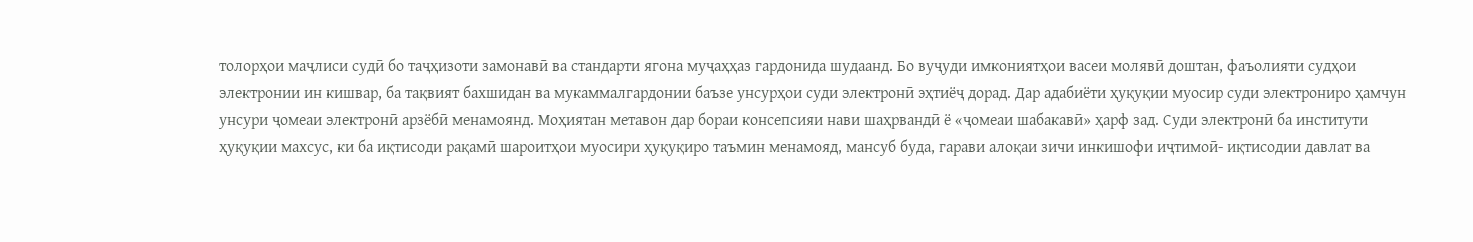толорҳои маҷлиси судӣ бо таҷҳизоти замонавӣ ва стандарти ягона муҷаҳҳаз гардонида шудаанд. Бо вуҷуди имкониятҳои васеи молявӣ доштан, фаъолияти судҳои электронии ин кишвар, ба тақвият бахшидан ва мукаммалгардонии баъзе унсурҳои суди электронӣ эҳтиёҷ дорад. Дар адабиёти ҳуқуқии муосир суди электрониро ҳамчун унсури ҷомеаи электронӣ арзёбӣ менамоянд. Моҳиятан метавон дар бораи консепсияи нави шаҳрвандӣ ё «ҷомеаи шабакавӣ» ҳарф зад. Суди электронӣ ба институти ҳуқуқии махсус, ки ба иқтисоди рақамӣ шароитҳои муосири ҳуқуқиро таъмин менамояд, мансуб буда, гарави алоқаи зичи инкишофи иҷтимоӣ- иқтисодии давлат ва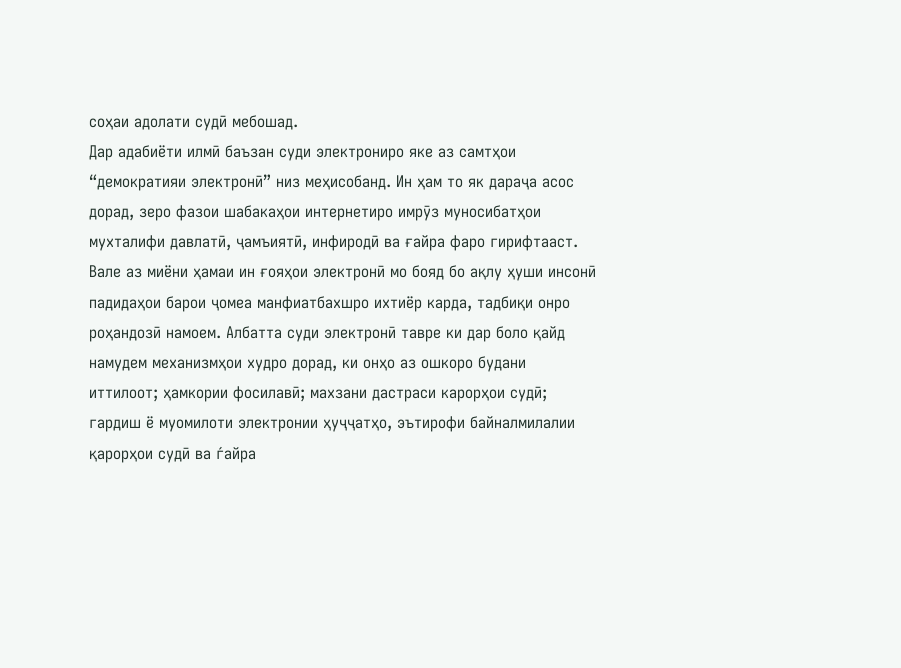соҳаи адолати судӣ мебошад.
Дар адабиёти илмӣ баъзан суди электрониро яке аз самтҳои “демократияи электронӣ” низ меҳисобанд. Ин ҳам то як дараҷа асос дорад, зеро фазои шабакаҳои интернетиро имрӯз муносибатҳои мухталифи давлатӣ, ҷамъиятӣ, инфиродӣ ва ғайра фаро гирифтааст. Вале аз миёни ҳамаи ин ғояҳои электронӣ мо бояд бо ақлу ҳуши инсонӣ падидаҳои барои ҷомеа манфиатбахшро ихтиёр карда, тадбиқи онро роҳандозӣ намоем. Албатта суди электронӣ тавре ки дар боло қайд намудем механизмҳои худро дорад, ки онҳо аз ошкоро будани иттилоот; ҳамкории фосилавӣ; махзани дастраси карорҳои судӣ; гардиш ё муомилоти электронии ҳуҷҷатҳо, эътирофи байналмилалии қарорҳои судӣ ва ѓайра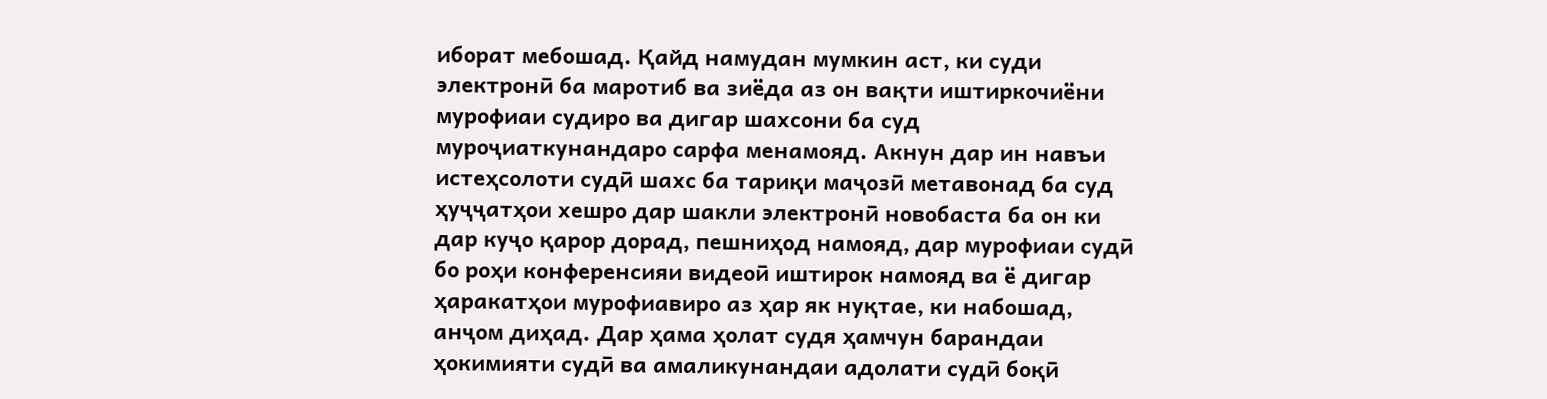иборат мебошад. Қайд намудан мумкин аст, ки суди электронӣ ба маротиб ва зиёда аз он вақти иштиркочиёни мурофиаи судиро ва дигар шахсони ба суд муроҷиаткунандаро сарфа менамояд. Акнун дар ин навъи истеҳсолоти судӣ шахс ба тариқи маҷозӣ метавонад ба суд ҳуҷҷатҳои хешро дар шакли электронӣ новобаста ба он ки дар куҷо қарор дорад, пешниҳод намояд, дар мурофиаи судӣ бо роҳи конференсияи видеоӣ иштирок намояд ва ё дигар ҳаракатҳои мурофиавиро аз ҳар як нуқтае, ки набошад, анҷом диҳад. Дар ҳама ҳолат судя ҳамчун барандаи ҳокимияти судӣ ва амаликунандаи адолати судӣ боқӣ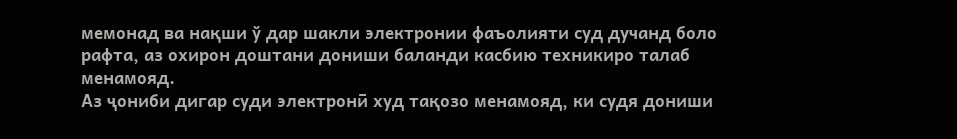мемонад ва нақши ў дар шакли электронии фаъолияти суд дучанд боло рафта, аз охирон доштани дониши баланди касбию техникиро талаб менамояд.
Аз ҷониби дигар суди электронӣ худ тақозо менамояд, ки судя дониши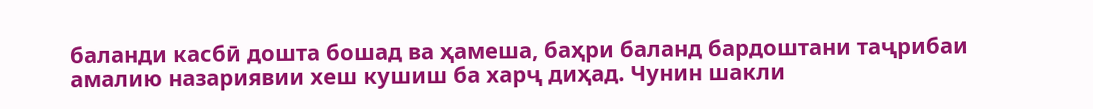баланди касбӣ дошта бошад ва ҳамеша, баҳри баланд бардоштани таҷрибаи амалию назариявии хеш кушиш ба харҷ диҳад. Чунин шакли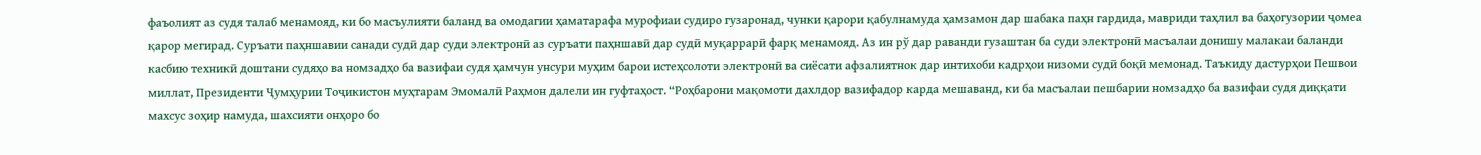фаъолият аз судя талаб менамояд, ки бо масъулияти баланд ва омодагии ҳаматарафа мурофиаи судиро гузаронад, чунки қарори қабулнамуда ҳамзамон дар шабака паҳн гардида, мавриди таҳлил ва баҳогузории ҷомеа қарор мегирад. Суръати паҳншавии санади судӣ дар суди электронӣ аз суръати паҳншавӣ дар судӣ муқаррарӣ фарқ менамояд. Аз ин рў дар раванди гузаштан ба суди электронӣ масъалаи донишу малакаи баланди касбию техникӣ доштани судяҳо ва номзадҳо ба вазифаи судя ҳамчун унсури муҳим барои истеҳсолоти электронӣ ва сиёсати афзалиятнок дар интихоби кадрҳои низоми судӣ боқӣ мемонад. Таъкиду дастурҳои Пешвои миллат, Президенти Ҷумҳурии Тоҷикистон муҳтарам Эмомалӣ Раҳмон далели ин гуфтаҳост. “Роҳбарони мақомоти дахлдор вазифадор карда мешаванд, ки ба масъалаи пешбарии номзадҳо ба вазифаи судя диққати махсус зоҳир намуда, шахсияти онҳоро бо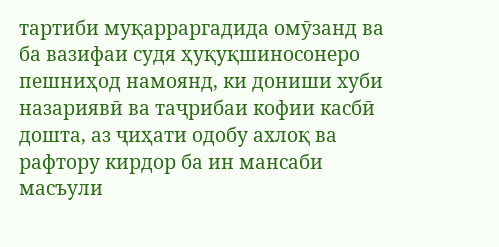тартиби муқарраргадида омӯзанд ва ба вазифаи судя ҳуқуқшиносонеро пешниҳод намоянд, ки дониши хуби назариявӣ ва таҷрибаи кофии касбӣ дошта, аз ҷиҳати одобу ахлоқ ва рафтору кирдор ба ин мансаби масъули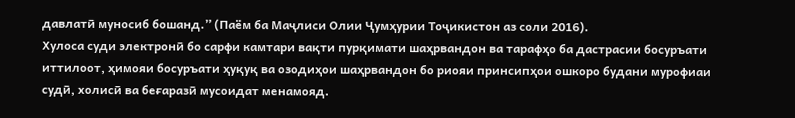давлатӣ муносиб бошанд.” (Паём ба Маҷлиси Олии Ҷумҳурии Тоҷикистон аз соли 2016).
Хулоса суди электронӣ бо сарфи камтари вақти пурқимати шаҳрвандон ва тарафҳо ба дастрасии босуръати иттилоот, ҳимояи босуръати ҳуқуқ ва озодиҳои шаҳрвандон бо риояи принсипҳои ошкоро будани мурофиаи судӣ, холисӣ ва беғаразӣ мусоидат менамояд.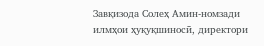Завқизода Солеҳ Амин-номзади илмҳои ҳуқуқшиносӣ, директори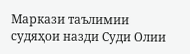Маркази таълимии судяҳои назди Суди Олии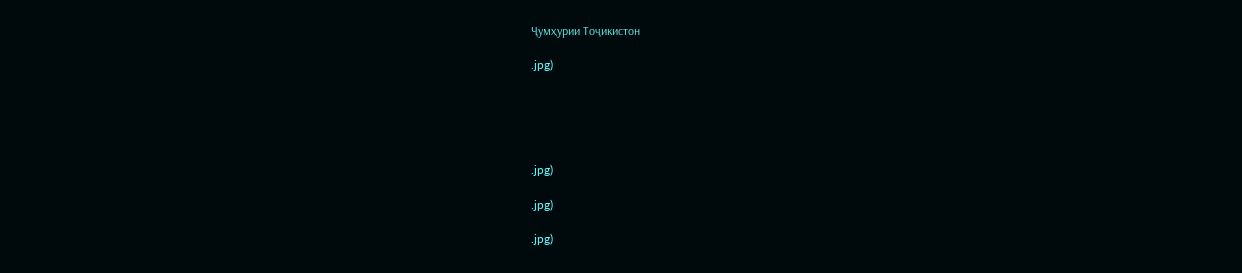Ҷумҳурии Тоҷикистон

.jpg)





.jpg)

.jpg)

.jpg)